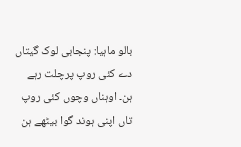بالو ماہیا: پنجابی لوک گیتاں دے کئی روپ پرچلت رہے ہن۔ اوہناں وچوں کئی روپ تاں اپنی ہوند گوا بیٹھے ہن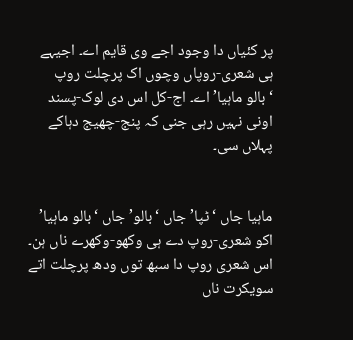پر کئیاں دا وجود اجے وی قایم اے۔ اجیہے ہی شعری-روپاں وچوں اک پرچلت روپ ‘بالو ماہیا’ اے۔ اج-کل اس دی لوک-پسند اونی نہیں رہی جنی کہ پنج-چھیج دہاکے پہلاں سی۔


ماہیا جاں ‘ٹپا’ جاں ‘بالو’ جاں ‘بالو ماہیا’ اکو شعری-روپ دے ہی وکھو-وکھرے ناں ہن۔ اس شعری روپ دا سبھ توں ودھ پرچلت اتے سویکرت ناں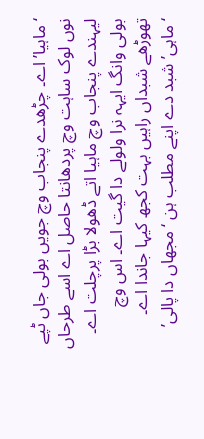‘ماہیا’اے۔ چڑھدے پنجاب وچ جویں بولی جاں ٹپے نوں لوک ساہت وچ پردھانتا حاصل اے اسے طرحاں لیہندے پنجاب وچ ماہیا اتے ڈھولا بڑا پرچلت اے۔ بولی وانگ ایہہ نرا ولولے دا گیت اے۔ اس وچ تھوڑھے شبداں راہیں بہت کجھ کیہا جاندا اے۔ ‘ماہی’ شبد دے اپنے مطلب ہن ‘مجھاں دا پالی’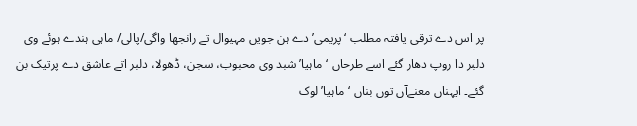پر اس دے ترقی یافتہ مطلب ‘پریمی’ دے ہن جویں مہیوال تے رانجھا واگی/پالی/ ماہی ہندے ہوئے وی دلبر دا روپ دھار گئے اسے طرحاں ‘ماہیا’ شبد وی محبوب، سجن، ڈھولا، دلبر اتے عاشق دے پرتیک بن گئے۔ ایہناں معنےآں توں بناں ‘ماہیا’ لوک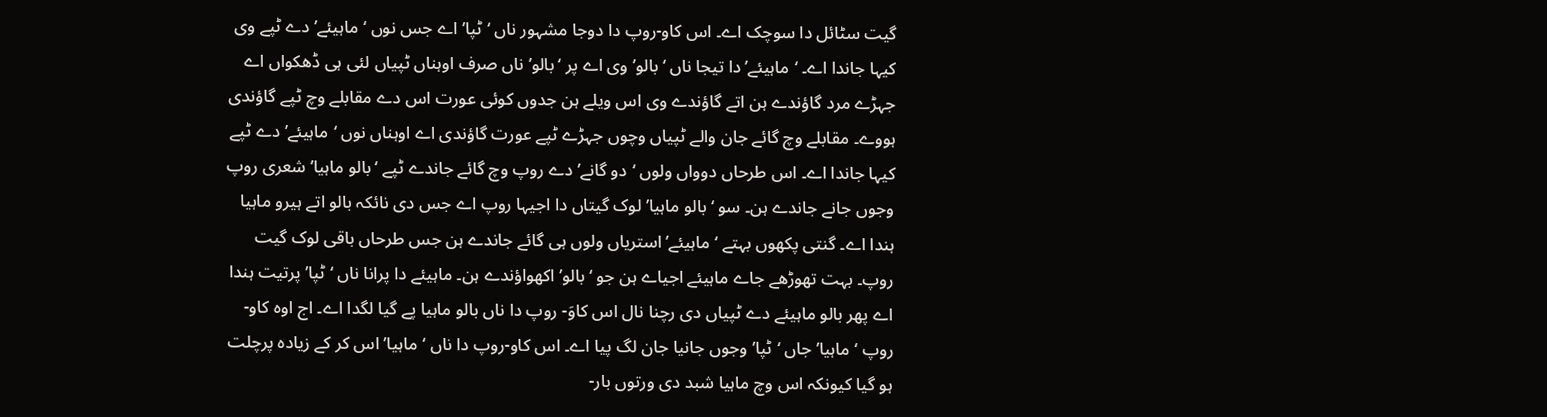گیت سٹائل دا سوچک اے۔ اس کاو-روپ دا دوجا مشہور ناں ‘ٹپا’ اے جس نوں ‘ماہیئے’ دے ٹپے وی کیہا جاندا اے۔ ‘ماہیئے’ دا تیجا ناں ‘بالو’ وی اے پر ‘بالو’ ناں صرف اوہناں ٹپیاں لئی ہی ڈھکواں اے جہڑے مرد گاؤندے ہن اتے گاؤندے وی اس ویلے ہن جدوں کوئی عورت اس دے مقابلے وچ ٹپے گاؤندی ہووے۔ مقابلے وچ گائے جان والے ٹپیاں وچوں جہڑے ٹپے عورت گاؤندی اے اوہناں نوں ‘ماہیئے’ دے ٹپے کیہا جاندا اے۔ اس طرحاں دوواں ولوں ‘دو گانے’ دے روپ وچ گائے جاندے ٹپے ‘بالو ماہیا’ شعری روپ وجوں جانے جاندے ہن۔ سو ‘بالو ماہیا’ لوک گیتاں دا اجیہا روپ اے جس دی نائکہ بالو اتے ہیرو ماہیا ہندا اے۔ گنتی پکھوں بہتے ‘ماہیئے’ استریاں ولوں ہی گائے جاندے ہن جس طرحاں باقی لوک گیت روپ۔ بہت تھوڑھے جاے ماہیئے اجیاے ہن جو ‘بالو’ اکھواؤندے ہن۔ ماہیئے دا پرانا ناں ‘ٹپا’ پرتیت ہندا اے پھر بالو ماہیئے دے ٹپیاں دی رچنا نال اس کاوَ- روپ دا ناں بالو ماہیا پے گیا لگدا اے۔ اج اوہ کاو-روپ ‘ماہیا’ جاں ‘ٹپا’ وجوں جانیا جان لگ پیا اے۔ اس کاو-روپ دا ناں ‘ماہیا’ اس کر کے زیادہ پرچلت ہو گیا کیونکہ اس وچ ماہیا شبد دی ورتوں بار-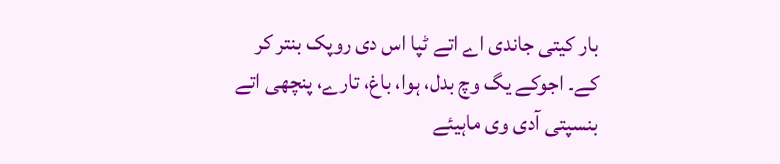بار کیتی جاندی اے اتے ٹپا اس دی روپک بنتر کر کے۔ اجوکے یگ وچ بدل، ہوا، باغ، تارے، پنچھی اتے بنسپتی آدی وی ماہیئے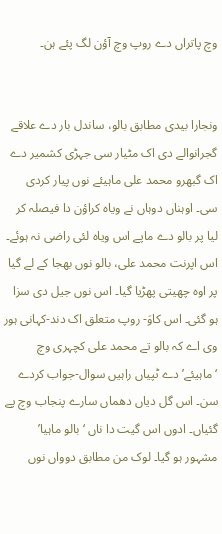وچ پاتراں دے روپ وچ آؤن لگ پئے ہن۔


ونجارا بیدی مطابق بالو، ساندل بار دے علاقے گجرانوالے دی اک مٹیار سی جہڑی کشمیر دے اک گبھرو محمد علی ماہیئے نوں پیار کردی سی۔ اوہناں دوہاں نے ویاہ کراؤن دا فیصلہ کر لیا پر بالو دے ماپے اس ویاہ لئی راضی نہ ہوئے۔ اس اپرنت محمد علی، بالو نوں بھجا کے لے گیا پر اوہ چھیتی پھڑیا گیا۔ اس نوں جیل دی سزا ہو گئی۔ اس کاوَ- روپ متعلق اک دند-کہانی ہور وی اے کہ بالو تے محمد علی کچہری وچ ‘ماہیئے’ دے ٹپیاں راہیں سوال-جواب کردے سن۔ اس گل دیاں دھماں سارے پنجاب وچ پے گئیاں۔ ادوں اس گیت دا ناں ‘بالو ماہیا’ مشہور ہو گیا۔ لوک من مطابق دوواں نوں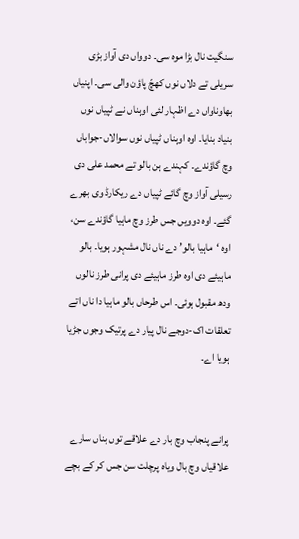سنگیت نال بڑا موہ سی۔ دوواں دی آواز بڑی سریلی تے دلاں نوں کھچّ پاؤن والی سی۔ اپنیاں بھاوناواں دے اظہار لئی اوہناں نے ٹپیاں نوں بنیاد بنایا۔ اوہ اوہناں ٹپیاں نوں سوالاں-جواباں وچ گاؤندے۔ کہندے ہن بالو تے محمد علی دی رسیلی آواز وچ گائے ٹپیاں دے ریکارڈ وی بھرے گئے۔ اوہ دوویں جس طرز وچ ماہیا گاؤندے سن، اوہ ‘ماہیا بالو’ دے ناں نال مشہور ہویا۔ بالو ماہیئے دی اوہ طرز ماہیئے دی پرانی طرز نالوں ودھ مقبول ہوئی۔ اس طرحاں بالو ماہیا دا ناں اتے تعلقات اک-دوجے نال پیار دے پرتیک وجوں جڑیا ہویا اے۔


پرانے پنجاب وچ بار دے علاقے توں بناں سارے علاقیاں وچ بال ویاہ پرچلت سن جس کر کے بچے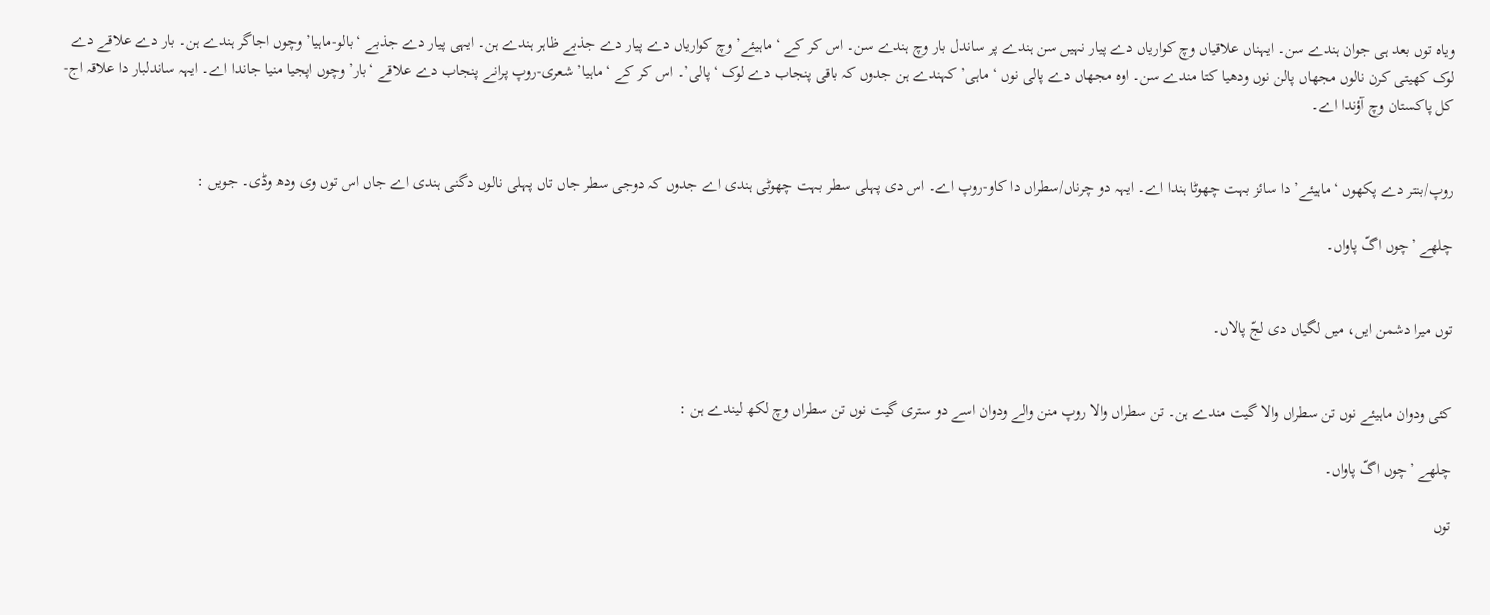ویاہ توں بعد ہی جوان ہندے سن۔ ایہناں علاقیاں وچ کواریاں دے پیار نہیں سن ہندے پر ساندل بار وچ ہندے سن۔ اس کر کے ‘ماہیئے’ وچ کواریاں دے پیار دے جذبے ظاہر ہندے ہن۔ ایہی پیار دے جذبے ‘بالو-ماہیا’ وچوں اجاگر ہندے ہن۔ بار دے علاقے دے لوک کھیتی کرن نالوں مجھاں پالن نوں ودھیا کتا مندے سن۔ اوہ مجھاں دے پالی نوں ‘ماہی’ کہندے ہن جدوں کہ باقی پنجاب دے لوک ‘پالی’۔ اس کر کے ‘ماہیا’ شعری-روپ پرانے پنجاب دے علاقے ‘بار’ وچوں اپجیا منیا جاندا اے۔ ایہہ ساندلبار دا علاقہ اج-کل پاکستان وچ آؤندا اے۔


روپ/بنتر دے پکھوں ‘ماہیئے’ دا سائز بہت چھوٹا ہندا اے۔ ایہہ دو چرناں/سطراں دا کاو-روپ اے۔ اس دی پہلی سطر بہت چھوٹی ہندی اے جدوں کہ دوجی سطر جاں تاں پہلی نالوں دگنی ہندی اے جاں اس توں وی ودھ وڈی۔ جویں :

چلھے ’چوں اگّ پاواں۔


توں میرا دشمن ایں، میں لگیاں دی لجّ پالاں۔


کئی ودوان ماہیئے نوں تن سطراں والا گیت مندے ہن۔ تن سطراں والا روپ منن والے ودوان اسے دو ستری گیت نوں تن سطراں وچ لکھ لیندے ہن :

چلھے ’چوں اگّ پاواں۔

توں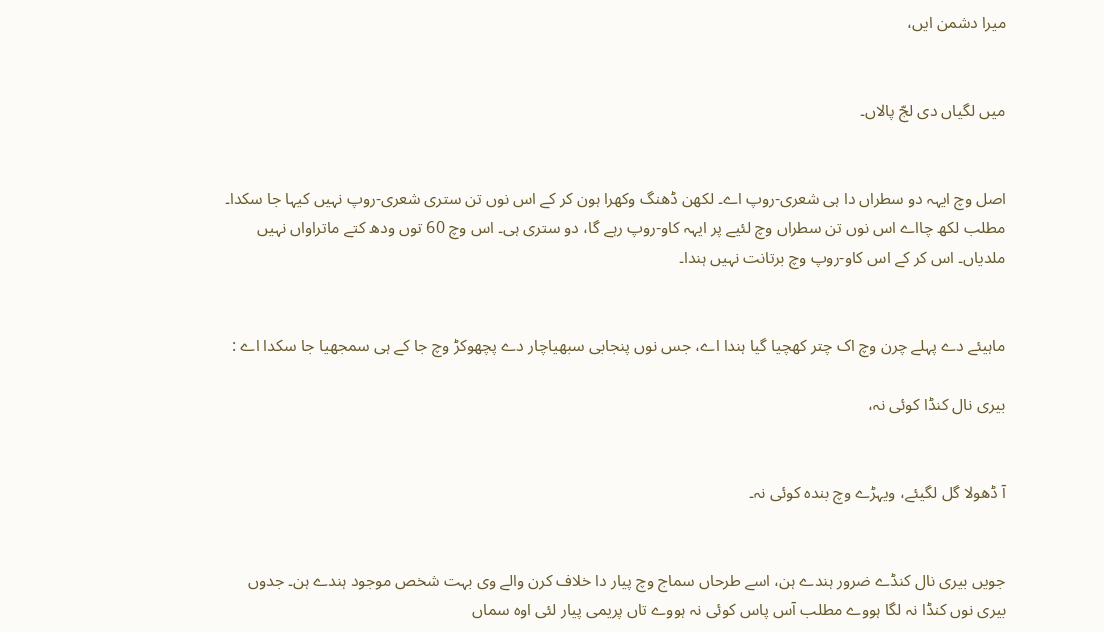میرا دشمن ایں،


میں لگیاں دی لجّ پالاں۔


اصل وچ ایہہ دو سطراں دا ہی شعری-روپ اے۔ لکھن ڈھنگ وکھرا ہون کر کے اس نوں تن ستری شعری-روپ نہیں کیہا جا سکدا۔ مطلب لکھ چااے اس نوں تن سطراں وچ لئیے پر ایہہ کاو-روپ رہے گا، دو ستری ہی۔ اس وچ 60 توں ودھ کتے ماتراواں نہیں ملدیاں۔ اس کر کے اس کاو-روپ وچ برتانت نہیں ہندا۔


ماہیئے دے پہلے چرن وچ اک چتر کھچیا گیا ہندا اے، جس نوں پنجابی سبھیاچار دے پچھوکڑ وچ جا کے ہی سمجھیا جا سکدا اے :

بیری نال کنڈا کوئی نہ،


آ ڈھولا گل لگیئے، ویہڑے وچ بندہ کوئی نہ۔


جویں بیری نال کنڈے ضرور ہندے ہن، اسے طرحاں سماج وچ پیار دا خلاف کرن والے وی بہت شخص موجود ہندے ہن۔ جدوں بیری نوں کنڈا نہ لگا ہووے مطلب آس پاس کوئی نہ ہووے تاں پریمی پیار لئی اوہ سماں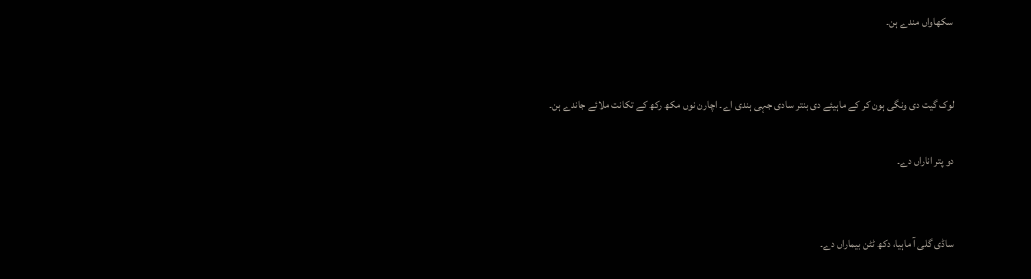سکھاواں مندے ہن۔


لوک گیت دی ونگی ہون کر کے ماہیئے دی بنتر سادی جہی ہندی اے۔ اچارن نوں مکھ رکھ کے تکانت ملائے جاندے ہن۔

دو پتر اناراں دے۔


ساڈی گلی آ ماہیا، دکھ ٹٹن بیماراں دے۔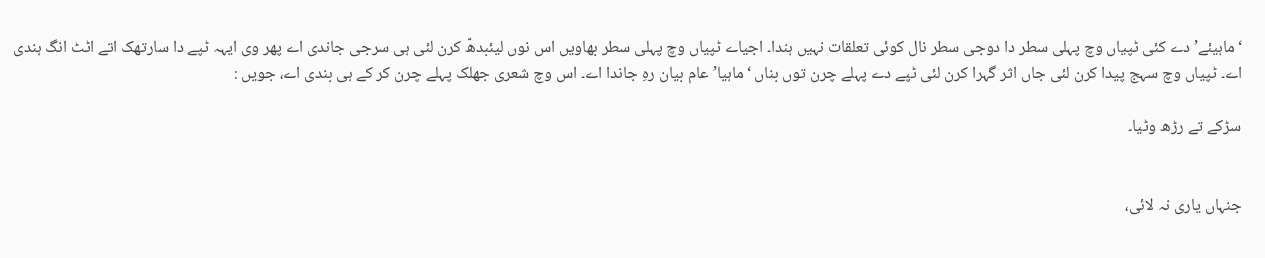‘ماہیئے’ دے کئی ٹپیاں وچ پہلی سطر دا دوجی سطر نال کوئی تعلقات نہیں ہندا۔ اجیاے ٹپیاں وچ پہلی سطر بھاویں اس نوں لیئبدھّ کرن لئی ہی سرجی جاندی اے پھر وی ایہہ ٹپے دا سارتھک اتے اٹٹ انگ ہندی اے۔ ٹپیاں وچ سہج پیدا کرن لئی جاں اثر گہرا کرن لئی ٹپے دے پہلے چرن توں بناں ‘ماہیا’ عام بیان رہِ جاندا اے۔ اس وچ شعری جھلک پہلے چرن کر کے ہی بندی اے، جویں :

سڑکے تے رڑھ وٹیا۔


جنہاں یاری نہ لائی،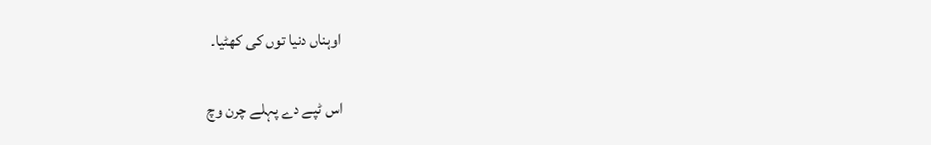اوہناں دنیا توں کی کھٹیا۔


اس ٹپے دے پہلے چرن وچ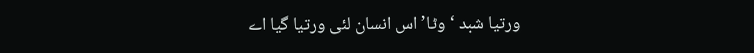ورتیا شبد ‘وٹا’ اس انسان لئی ورتیا گیا اے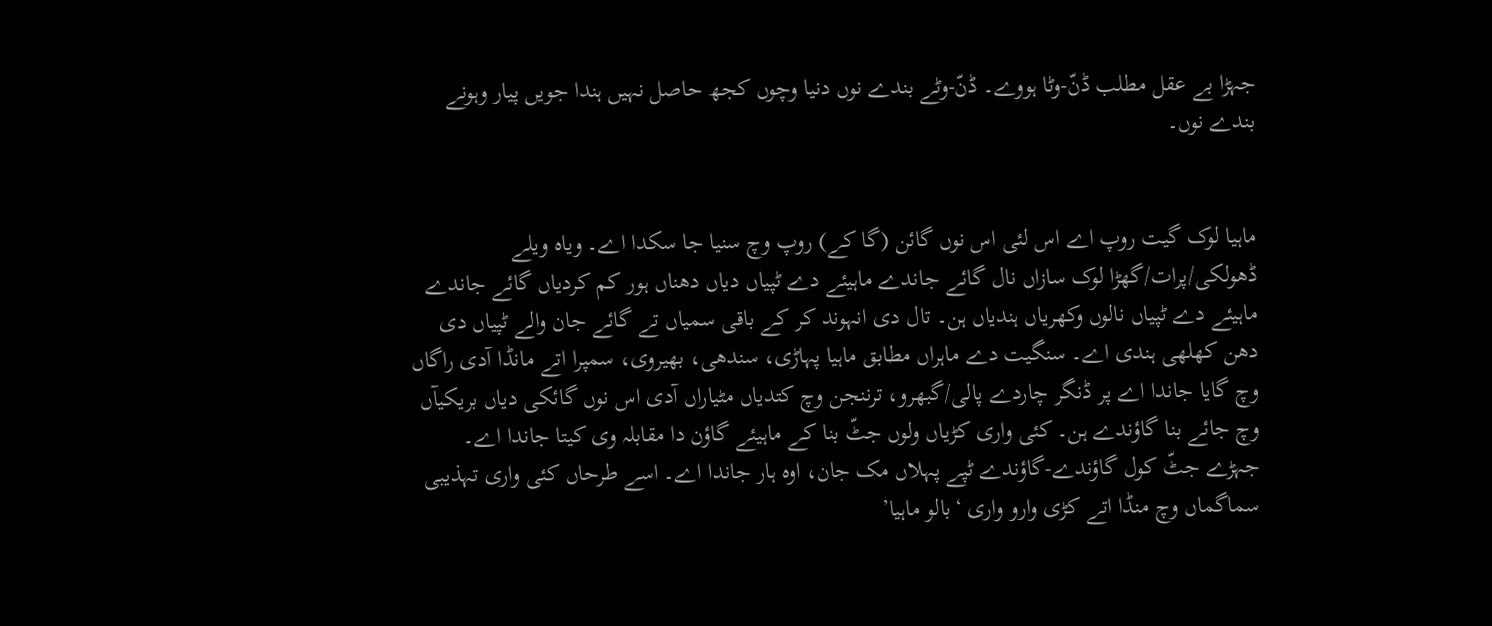جہڑا بے عقل مطلب ڈنّ-وٹا ہووے۔ ڈنّ-وٹے بندے نوں دنیا وچوں کجھ حاصل نہیں ہندا جویں پیار وہونے بندے نوں۔


ماہیا لوک گیت روپ اے اس لئی اس نوں گائن (گا کے) روپ وچ سنیا جا سکدا اے۔ ویاہ ویلے ڈھولکی/پرات/گھڑا لوک سازاں نال گائے جاندے ماہیئے دے ٹپیاں دیاں دھناں ہور کم کردیاں گائے جاندے ماہیئے دے ٹپیاں نالوں وکھریاں ہندیاں ہن۔ تال دی انہوند کر کے باقی سمیاں تے گائے جان والے ٹپیاں دی دھن کھلھی ہندی اے۔ سنگیت دے ماہراں مطابق ماہیا پہاڑی، سندھی، بھیروی، سمپرا اتے مانڈا آدی راگاں وچ گایا جاندا اے پر ڈنگر چاردے پالی/گبھرو، ترننجن وچ کتدیاں مٹیاراں آدی اس نوں گائکی دیاں بریکیآں وچ جائے بنا گاؤندے ہن۔ کئی واری کڑیاں ولوں جٹّ بنا کے ماہیئے گاؤن دا مقابلہ وی کیتا جاندا اے۔ جہڑے جٹّ کول گاؤندے-گاؤندے ٹپے پہلاں مک جان، اوہ ہار جاندا اے۔ اسے طرحاں کئی واری تہذیبی سماگماں وچ منڈا اتے کڑی وارو واری ‘بالو ماہیا’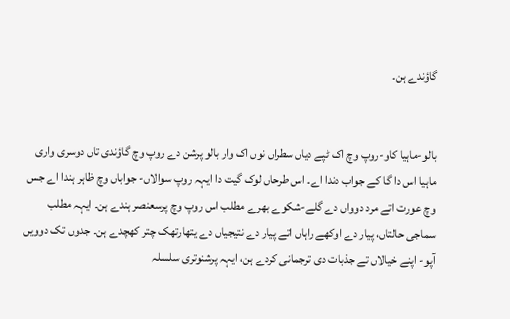گاؤندے ہن۔


بالو-ماہیا کاو-روپ وچ اک ٹپے دیاں سطراں نوں اک وار بالو پرشن دے روپ وچ گاؤندی تاں دوسری واری ماہیا اس دا گا کے جواب دندا اے۔ اس طرحاں لوک گیت دا ایہہ روپ سوالاں- جواباں وچ ظاہر ہندا اے جس وچ عورت اتے مرد دوواں دے گلے-شکوے بھرے مطلب اس روپ وچ پرسعنصر ہندے ہن۔ ایہہ مطلب سماجی حالتاں، پیار دے اوکھے راہاں اتے پیار دے نتیجیاں دے یتھارتھک چتر کھچدے ہن۔ جدوں تک دوویں آپو- اپنے خیالاں تے جذبات دی ترجمانی کردے ہن، ایہہ پرشنوتری سلسلہ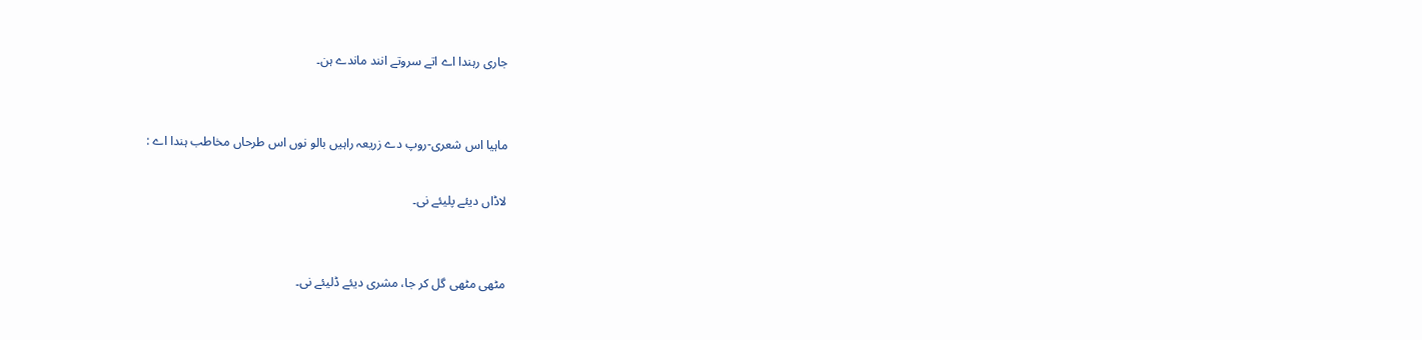جاری رہندا اے اتے سروتے انند ماندے ہن۔


ماہیا اس شعری-روپ دے زریعہ راہیں بالو نوں اس طرحاں مخاطب ہندا اے :

لاڈاں دیئے پلیئے نی۔


مٹھی مٹھی گل کر جا، مشری دیئے ڈلیئے نی۔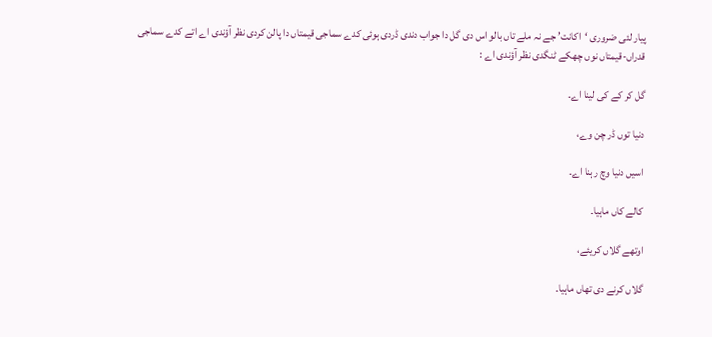پیار لئی ضروری ‘اکانت’ جے نہ ملے تاں بالو اس دی گل دا جواب دندی ڈردی ہوئی کدے سماجی قیمتاں دا پالن کردی نظر آؤندی اے اتے کدے سماجی قدراں-قیمتاں نوں چھکے ٹنگدی نظر آؤندی اے :

گل کر کے کی لینا اے۔

دنیا توں ڈر چن وے،

اسیں دنیا وچ رہنا اے۔

کالے کاں ماہیا۔

اوتھے گلاں کریئے،

گلاں کرنے دی تھاں ماہیا۔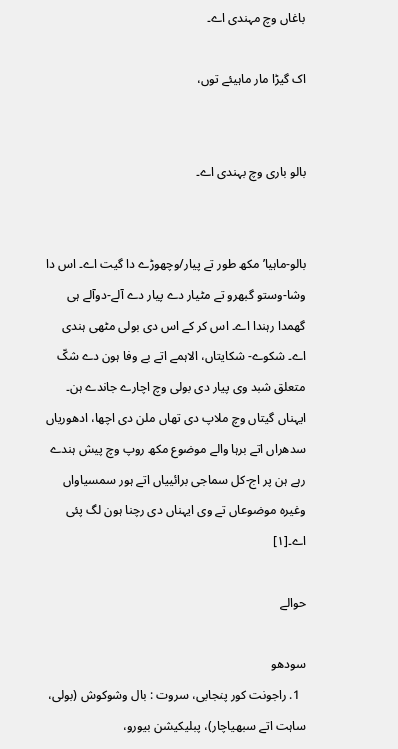باغاں وچ مہندی اے۔

اک گیڑا مار ماہیئے توں،


بالو باری وچ بہندی اے۔


بالو-ماہیا’ مکھ طور تے پیار/وچھوڑے دا گیت اے۔ اس دا وشا-وستو گبھرو تے مٹیار دے پیار دے آلے-دوآلے ہی گھمدا رہندا اے۔ اس کر کے اس دی بولی مٹھی ہندی اے۔ شکوے- شکایتاں، الاہمے اتے بے وفا ہون دے شکّ متعلق شبد وی پیار دی بولی وچ اچارے جاندے ہن۔ ایہناں گیتاں وچ ملاپ دی تھاں ملن دی اچھا، ادھوریاں سدھراں اتے برہا والے موضوع مکھ روپ وچ پیش ہندے رہے ہن پر اج-کل سماجی برائییاں اتے ہور سمسیاواں وغیرہ موضوعاں تے وی ایہناں دی رچنا ہون لگ پئی اے۔[۱]

حوالے

سودھو
  1. راجونت کور پنجابی، سروت : بال وشوکوش (بولی، ساہت اتے سبھیاچار)، پبلیکیشن بیورو،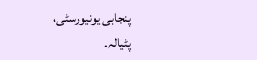پنجابی یونیورسٹی، پٹیالہ۔